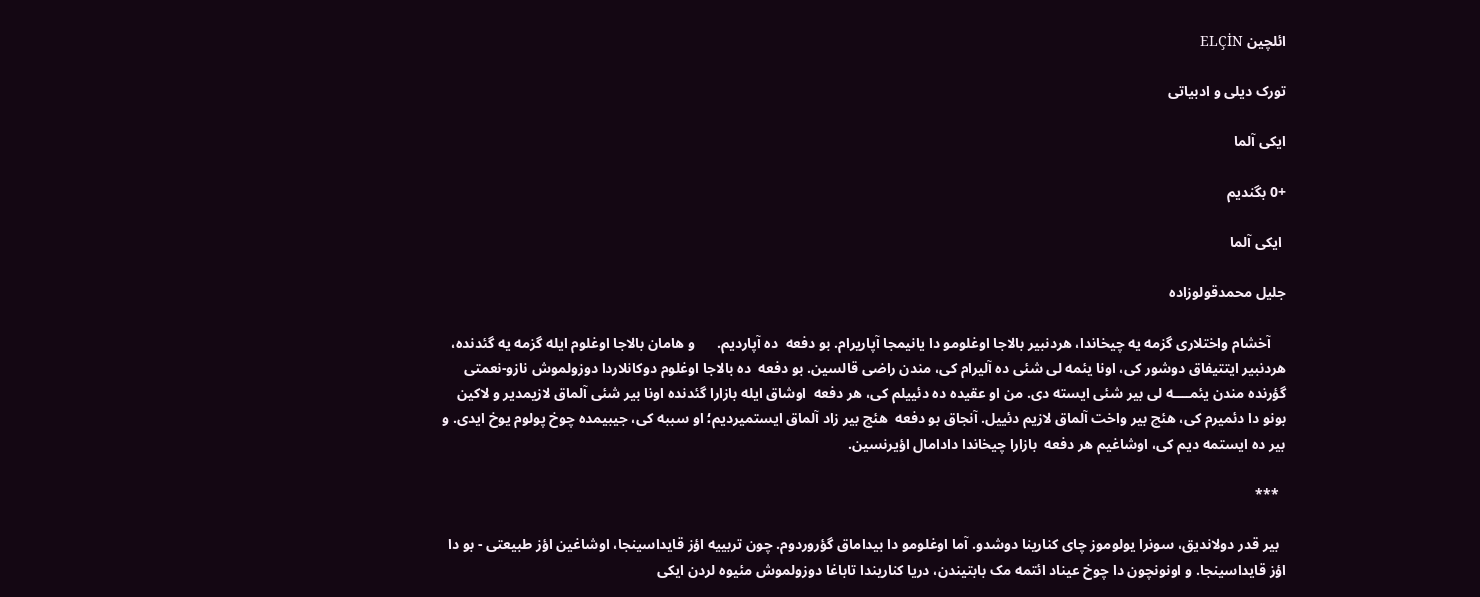ائلچین ELÇİN

تورک دیلی و ادبیاتی

ایکی آلما

+0 بگندیم

 ایکی آلما

جلیل محمدقولوزاده

    آخشام واختلاری گزمه یه چیخاندا، هردنبیر بالاجا اوغلومو دا یانیمجا آپاریرام. بو دفعه  ده آپاردیم.      و هامان بالاجا اوغلوم ایله گزمه یه گئدنده، هردنبیر ایتتیفاق دوشور کی، اونا یئمه لی شئی ده آلیرام کی، مندن راضی قالسین. بو دفعه  ده بالاجا اوغلوم دوکانلاردا دوزولموش نازو-نعمتی گؤرنده مندن یئمــــه لی بیر شئی ایسته دی. من او عقیده ده دئییلم کی، هر دفعه  اوشاق ایله بازارا گئدنده اونا بیر شئی آلماق لازیمدیر و لاکین بونو دا دئمیرم کی، هئچ بیر واخت آلماق لازیم دئییل. آنجاق بو دفعه  هئچ بیر زاد آلماق ایستمیردیم؛ او سببه کی، جیبیمده چوخ پولوم یوخ ایدی. و بیر ده ایستمه دیم کی، اوشاغیم هر دفعه  بازارا چیخاندا دادامال اؤیرنسین.

  ***

  بیر قدر دولاندیق، سونرا یولوموز چای کنارینا دوشدو. آما اوغلومو دا بیداماق گؤروردوم. چون تربییه اؤز قایداسینجا، اوشاغین اؤز طبیعتی - بو دا اؤز قایداسینجا. و اونونچون دا چوخ عیناد ائتمه مک بابتیندن، دریا کناریندا تاباغا دوزولموش مئیوه لردن ایکی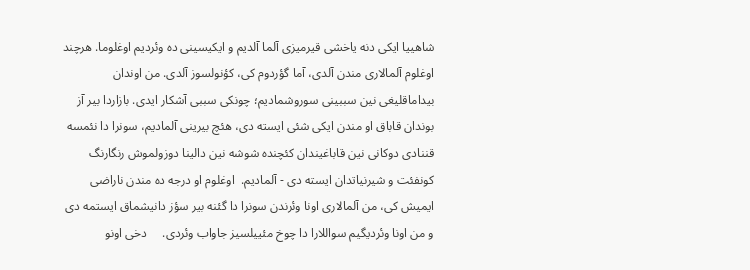شاهییا ایکی دنه یاخشی قیرمیزی آلما آلدیم و ایکیسینی ده وئردیم اوغلوما. هرچند اوغلوم آلمالاری مندن آلدی، آما گؤردوم کی، کؤنولسوز آلدی. من اوندان بیداماقلیغی نین سببینی سوروشمادیم؛ چونکی سببی آشکار ایدی. بازاردا بیر آز بوندان قاباق او مندن ایکی شئی ایسته دی، هئچ بیرینی آلمادیم، سونرا دا نئمسه قننادی دوکانی نین قاباغیندان کئچنده شوشه نین دالینا دوزولموش رنگارنگ کونفئت و شیرنیاتدان ایسته دی - آلمادیم.  اوغلوم او درجه ده مندن ناراضی ایمیش کی، من آلمالاری اونا وئرندن سونرا دا گئنه بیر سؤز دانیشماق ایستمه دی و من اونا وئردیگیم سواللارا دا چوخ مئییلسیز جاواب وئردی.     دخی اونو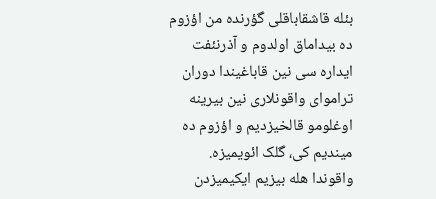بئله قاشقاباقلی گؤرنده من اؤزوم ده بیداماق اولدوم و آذرنئفت ایداره سی نین قاباغیندا دوران تراموای واقونلاری نین بیرینه اوغلومو قالخیزدیم و اؤزوم ده میندیم کی، گلک ائویمیزه.     واقوندا هله بیزیم ایکیمیزدن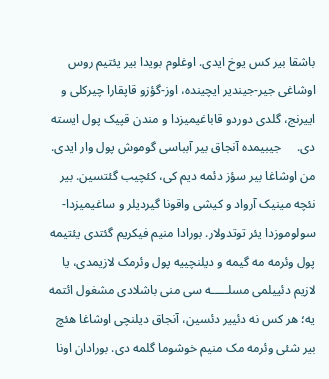باشقا بیر کس یوخ ایدی. اوغلوم بویدا بیر یئتیم روس اوشاغی جیر-جیندیر ایچینده، اوز-گؤزو قاپقارا چیرکلی و اییرنج، گلدی دوردو قاباغیمیزدا و مندن قپیک پول ایسته دی.     جیبیمده آنجاق بیر آبباسی گوموش پول وار ایدی. من اوشاغا بیر سؤز دئمه دیم کی، کئچیب گئتسین. بیر نئچه مینیک آرواد و کیشی واقونا گیردیلر و ساغیمیزدا-سولوموزدا یئر توتدولار. بورادا منیم فیکریم گئتدی یئتیمه پول وئرمه مه گیمه و دیلنچییه پول وئرمک لازیمدی، یا لازیم دئییلمی مسلـــــه سی منی باشلادی مشغول ائتمه یه؛ هر کس نه دئییر دئسین، آنجاق دیلنچی اوشاغا هئچ بیر شئی وئرمه مک منیم خوشوما گلمه دی. بورادان اونا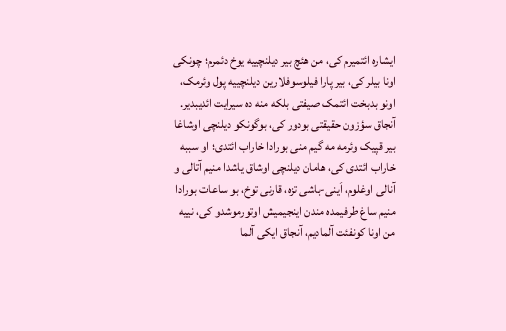ایشاره ائتمیرم کی، من هئچ بیر دیلنچییه یوخ دئمرم؛ چونکی اونا بیلر کی، بیر پارا فیلوسوفلارین دیلنچییه پول وئرمک، اونو بدبخت ائتمک صیفتی بلکه منه ده سیرایت ائدیبدیر. آنجاق سؤزون حقیقتی بودور کی، بوگونکو دیلنچی اوشاغا بیر قپیک وئرمه مه گیم منی بورادا خاراب ائتدی؛ او سببه خاراب ائتدی کی، هامان دیلنچی اوشاق یاشدا منیم آتالی و آنالی اوغلوم، اَینی-باشی تزه، قارنی توخ، بو ساعات بورادا منیم ساغ طرفیمده مندن اینجیمیش اوتورموشدو کی، نییه من اونا کونفئت آلمادیم، آنجاق ایکی آلما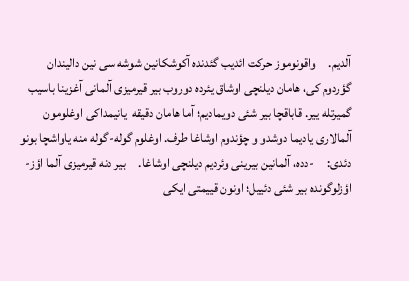آلدیم.     واقونوموز حرکت ائدیب گئدنده آکوشکانین شوشه سی نین دالیندان گؤردوم کی، هامان دیلنچی اوشاق یئرده دوروب بیر قیرمیزی آلمانی آغزینا باسیب گمیرتله ییر. قاباقچا بیر شئی دویمادیم؛ آما هامان دقیقه  یانیمداکی اوغلومون آلمالاری یادیما دوشدو و چؤندوم اوشاغا طرف. اوغلوم گوله-گوله منه یاواشچا بونو دئدی:     -دده، آلمانین بیرینی وئردیم دیلنچی اوشاغا.     بیر دنه قیرمیزی آلما اؤز-اؤزلوگونده بیر شئی دئییل؛ اونون قییمتی ایکی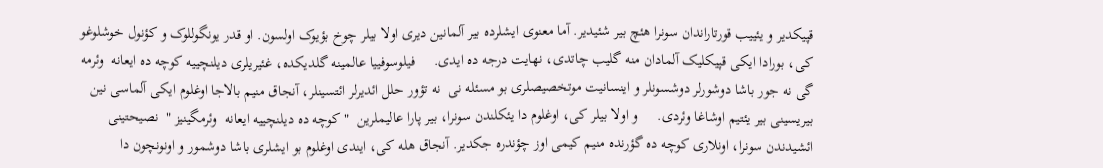قپیکدیر و یئییب قورتاراندان سونرا هئچ بیر شئیدیر. آما معنوی ایشلرده بیر آلمانین دیری اولا بیلر چوخ بؤیوک اولسون. او قدر یونگوللوک و کؤنول خوشلوغو کی، بورادا ایکی قپیکلیک آلمادان منه گلیب چاتدی، نهایت درجه ده ایدی.     فیلوسوفییا عالمینه گلدیکده، غئیریلری دیلنچییه کوچه ده ایعانه  وئرمه گی نه جور باشا دوشورلر دوشسونلر و اینسانیت موتخصیصلری بو مسئله نی  نه تؤور حلل ائدیرلر ائتسینلر، آنجاق منیم بالاجا اوغلوم ایکی آلماسی نین بیریسینی بیر یئتیم اوشاغا وئردی.     و اولا بیلر کی، اوغلوم دا یئکلندن سونرا، بیر پارا عالیملرین  " کوچه ده دیلنچییه ایعانه  وئرمگینیز "  نصیحتینی ائشیدندن سونرا، اونلاری کوچه ده گؤرنده منیم کیمی اوز چؤندره جکدیر. آنجاق هله کی، ایندی اوغلوم بو ایشلری باشا دوشمور و اونونچون دا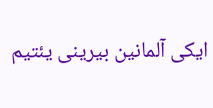ایکی آلمانین بیرینی یئتیم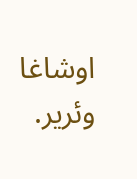اوشاغا وئریر.